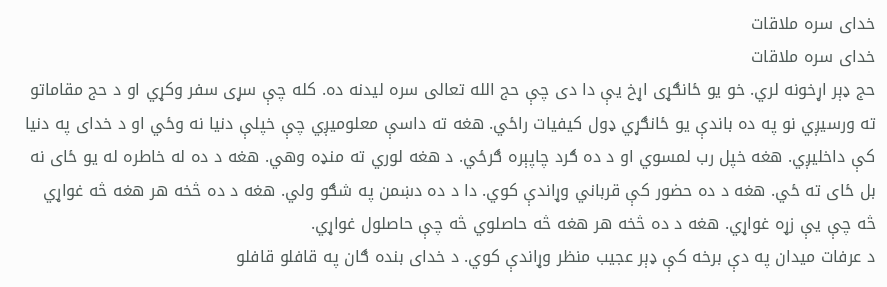خدای سره ملاقات
خدای سره ملاقات
حج ډېر اړخونه لري. خو یو ځانګړی اړخ یې دا دی چې حج الله تعالی سره لیدنه ده. کله چې سړی سفر وکړي او د حج مقاماتو ته ورسیږي نو په ده باندې یو ځانګړي ډول کیفیات راځي. هغه ته داسې معلومیږي چې خپلې دنیا نه وځي او د خدای په دنیا کې داخلیږي. هغه خپل رب لمسوي او د ده ګرد چاپېره ګرځي. د هغه لوري ته منډه وهي. هغه د ده له خاطره له یو ځای نه بل ځای ته ځي. هغه د ده حضور کې قرباني وړاندې کوي. دا د ده دښمن په شګو ولي. هغه د ده څخه هر هغه څه غواړي څه چې یې زړه غواړي. هغه د ده څخه هر هغه څه حاصلوي څه چې حاصلول غواړي.
د عرفات میدان په دې برخه کې ډېر عجیب منظر وړاندې کوي. د خدای بنده ګان په قافلو قافلو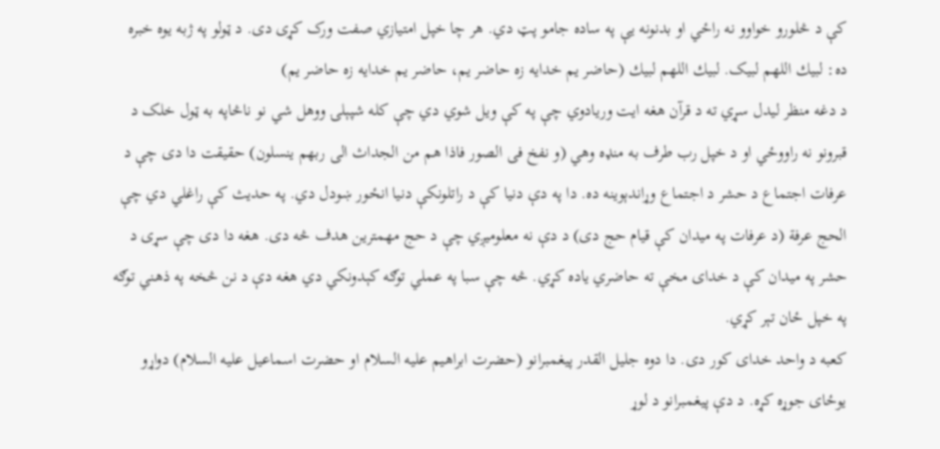کې د څلورو خواوو نه راځي او بدنونه یې په ساده جامو پټ دي. هر چا خپل امتیازي صفت ورک کړی دی. د ټولو په ژبه یوه خبره ده: لبيك اللهم لبیک. لبيك اللهم لبيك (حاضر یم خدایه زه حاضر یم، حاضر یم خدایه زه حاضر یم)
د دغه منظر لیدل سړي ته د قرآن هغه ایت وریادوي چې په کې ویل شوي دي چې کله شپېلۍ ووهل شي نو ناڅاپه به ټول خلک د قبرونو نه راووځي او د خپل رب طرف به منډه وهي (و نفخ فی الصور فاذا هم من الجداث الی ربهم ینسلون) حقیقت دا دی چې د عرفات اجتماع د حشر د اجتماع وړاندېوینه ده. دا په دې دنیا کې د راتلونکې دنیا انځور ښودل دي. په حدیث کې راغلي دي چې الحج عرفة (د عرفات په میدان کې قیام حج دی) د دې نه معلومیږي چې د حج مهمترین هدف څه دی. هغه دا دی چې سړی د حشر په میدان کې د خدای مخې ته حاضري یاده کړي. څه چې سبا په عملي توګه کېدونکي دي هغه دې د نن څخه په ذهني توګه په خپل ځان تېر کړي.
کعبه د واحد خدای کور دی. دا دوه جلیل القدر پیغمبرانو (حضرت ابراهیم علیه السلام او حضرت اسماعیل علیه السلام) دواړو یوځای جوړه کړه. د دې پیغمبرانو د لوړ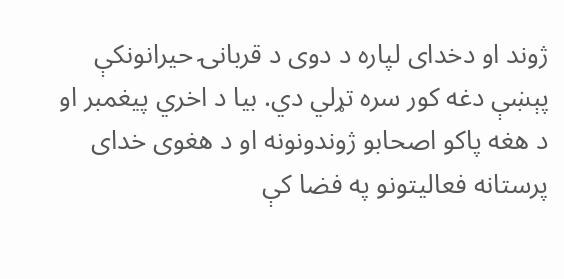ژوند او دخدای لپاره د دوی د قربانۍ حیرانونکې پېښې دغه کور سره تړلي دي. بیا د اخري پیغمبر او د هغه پاکو اصحابو ژوندونونه او د هغوی خدای پرستانه فعالیتونو په فضا کې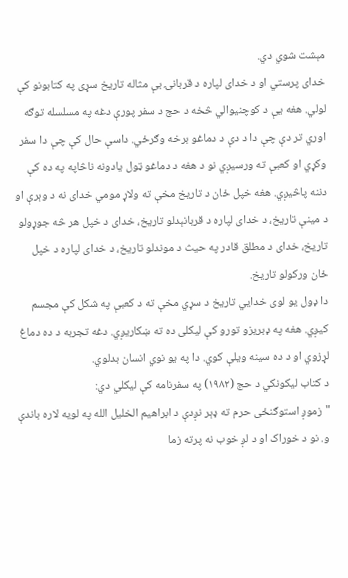مېشت شوي دي.
خدای پرستي او د خدای لپاره د قربانۍ بې مثاله تاریخ سړی په کتابونو کې لولي. هغه یې د کوچنیوالي څخه د حج د سفر پورې دغه په مسلسله توګه اوري تر دې چې دا د دې د دماغو برخه وګرځي. داسې حال کې چې دا سفر وکړي او کعبې ته ورسیږي نو د هغه د دماغو ټول یادونه ناڅاپه په ده کې دننه پاڅیږي. هغه خپل ځان د تاریخ مخې ته ولاړ مومي خدای نه د وېرې او د مینې تاریخ، د خدای لپاره د قربانېدلو تاریخ، خدای د خپل هر څه جوړولو تاریخ، خدای د مطلق قادر په حیث د موندلو تاریخ، د خدای لپاره د خپل ځان ورکولو تاریخ.
دا ډول یو لوی خدایي تاریخ د سړي مخې ته د کعبې په شکل کې مجسم کیږي. هغه په ډبریزو تورو کې لیکلی ده ته ښکاریږي. دغه تجربه د ده دماغ لړزوي او د ده سینه ویلې کوي. دا په یو نوي انسان بدلوي.
د کتاب لیکونکي د حج (۱۹۸۲) په سفرنامه کې لیکلي دي:
"زموږ استوګنځی حرم ته ډېر نږدې د ابراهیم الخلیل الله په لویه لاره باندې و. نو د خوراک او د لږ خوب نه پرته زما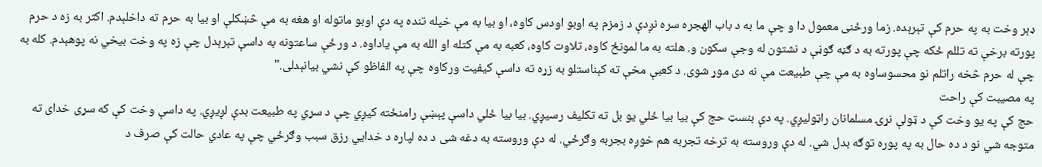ډېر وخت به په حرم کې تېرېده. زما ورځنی معمول دا و چې ما به د باب الهجره سره نږدې د زمزم په اوبو اودس کاوه، او بیا به مې خپله تنده په دې اوبو ماتوله او هغه به مې څښکلې او بیا به حرم ته داخلېدم. اکثر به زه د حرم پورته برخې ته تللم ځکه چې پورته به د ګڼه ګوڼې د نشتون له وجې سکون و. هلته به ما لمونځ کاوه، تلاوت کاوه، کعبه به مې کتله او الله به مې یاداوه. د ورځې ساعتونه به داسې تېرېدل چې زه په وخت بیخي نه پوهېدم. کله به چې له حرم څخه راتلم نو محسوساوه به مې چې طبیعت مې نه دی موړ شوی. د کعبې مخې ته کېناستلو به زړه ته داسې کیفیت ورکاوه چې په الفاظو کې نشي بیانېدلی."
په مصیبت کې راحت
حج کې په یو وخت کې د ټولې نړۍ مسلمانان راټولیږي. په دې بنسټ حج کې بیا بیا ځلي یو بل ته تکلیف رسیږي. بیا بیا ځلي داسې پېښې رامنځته کیږي چې د سړي په طبیعت بدې لږیږي. په داسې وخت کې که سړی خدای ته متوجه شي نو د ده حال به په پوره توګه بدل شي. له دې وروسته به ترخه تجربه هم خوږه بجربه وګرځي. له دې وروسته به دغه شی د ده لپاره د خدایي رزق سبب وګرځي چې په عادي حالت کې صرف د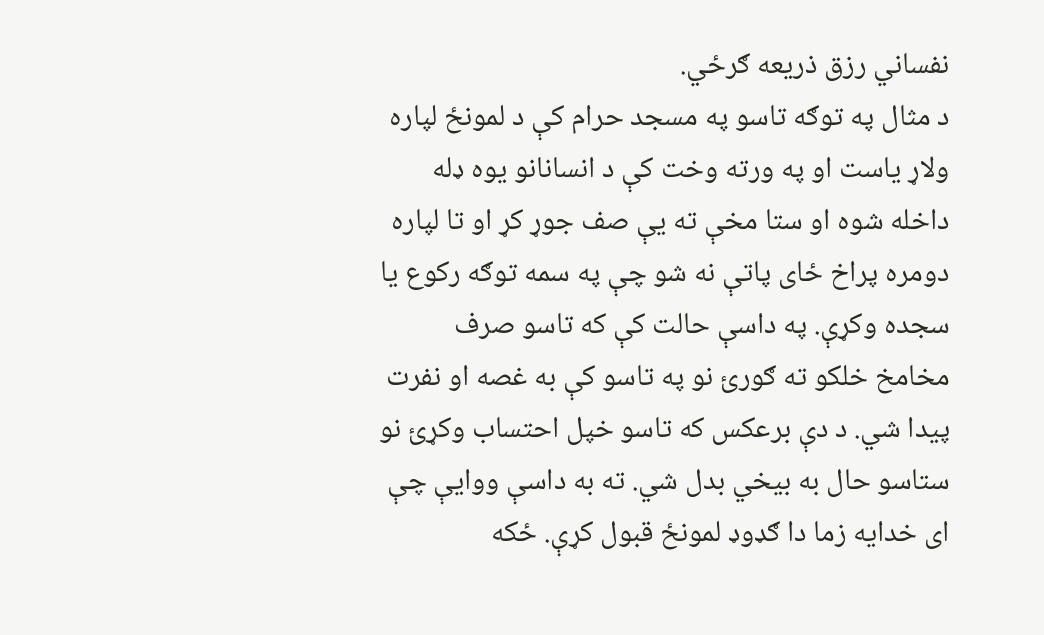نفساني رزق ذریعه ګرځي.
د مثال په توګه تاسو په مسجد حرام کې د لمونځ لپاره ولاړ یاست او په ورته وخت کې د انسانانو یوه ډله داخله شوه او ستا مخې ته یې صف جوړ کړ او تا لپاره دومره پراخ ځای پاتې نه شو چې په سمه توګه رکوع یا سجده وکړې. په داسې حالت کې که تاسو صرف مخامخ خلکو ته ګورئ نو په تاسو کې به غصه او نفرت پیدا شي. د دې برعکس که تاسو خپل احتساب وکړئ نو ستاسو حال به بیخي بدل شي. ته به داسې ووایې چې ای خدایه زما دا ګډوډ لمونځ قبول کړې. ځکه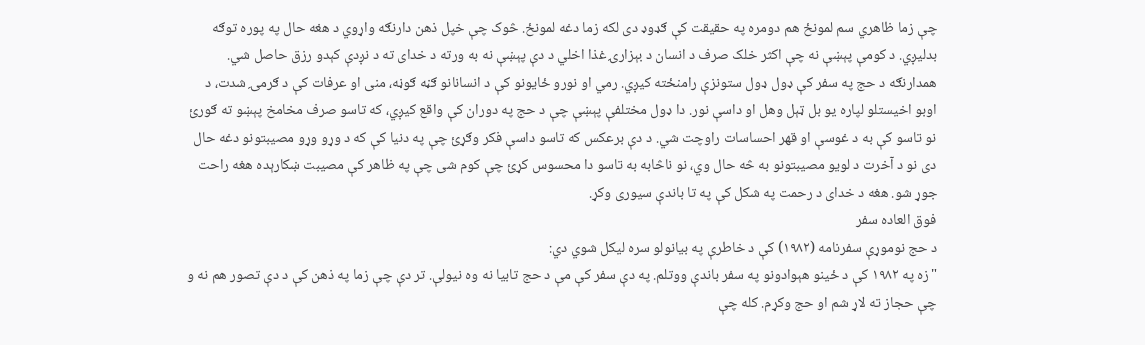چې زما ظاهري سم لمونځ هم دومره په حقیقت کې ګډوډ دی لکه زما دغه لمونځ. څوک چې خپل ذهن دارنګه واړوي د هغه حال په پوره توګه بدلیږي. د کومې پېښې نه چې اکثر خلک صرف د انسان د بېزارۍ غذا اخلي د دې پېښې نه به ورته د خدای ته د نږدې کېدو رزق حاصل شي.
همدارنګه د حج په سفر کې ډول ډول ستونزې رامنځته کیږي. رمي او نورو ځایونو کې د انسانانو ګڼه ګوڼه، منی او عرفات کې د ګرمۍ شدت، د اوبو اخیستلو لپاره یو بل ټېل وهل او داسې نور. دا ډول مختلفې پېښې چې د حج په دوران کې واقع کیږي، که تاسو صرف مخامخ پېښو ته ګورئ نو تاسو کې به د غوسې او قهر احساسات راوچت شي. د دې برعکس که تاسو داسې فکر وګړئ چې په دنیا کې که د وړو وړو مصیبتونو دغه حال دی نو د آخرت د لویو مصیبتونو به څه حال وي، نو ناڅابه به تاسو دا محسوس کړئ چې کوم شی چې په ظاهر کې مصیبت ښکارېده هغه راحت جوړ شو. هغه د خدای د رحمت په شکل کې په تا باندې سیوری وکړ.
فوق العاده سفر
د حج نوموړې سفرنامه (۱۹۸۲) کې د خاطرې په بیانولو سره لیکل شوي دي:
"زه په ۱۹۸۲ کې د ځینو هېوادونو په سفر باندې ووتلم. په دې سفر کې مې د حج تابیا نه وه نیولې. تر دې چې زما په ذهن کې د دې تصور هم نه و چې حجاز ته لاړ شم او حج وکړم. کله چې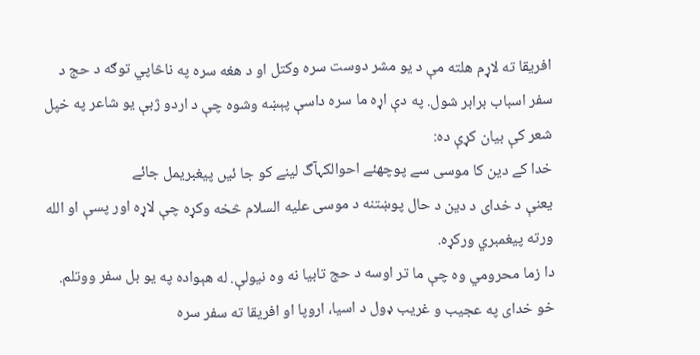افریقا ته لاړم هلته مې د یو مشر دوست سره وکتل او د هغه سره په ناڅاپي توګه د حج د سفر اسباب برابر شول. په دې اړه ما سره داسې پېښه وشوه چې د اردو ژبې یو شاعر په خپل شعر کې بیان کړې ده:
خدا کے دین کا موسی سے پوچھئے احوالکہآگ لینے کو جا ئیں پیغبریمل جائے
یعنې د خدای د دین د حال پوښتنه د موسی علیه السلام څخه وکړه چې لاړه اور پسې او الله ورته پیغمبري ورکړه.
دا زما محرومي وه چې ما تر اوسه د حج تابیا نه وه نیولې. له هېواده په یو بل سفر ووتلم. خو خدای په عجیب و غریب ډول د اسیا، اروپا او افریقا ته سفر سره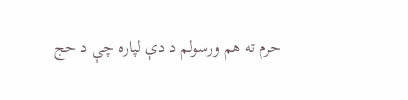حرم ته هم ورسولم د دې لپاره چې د حج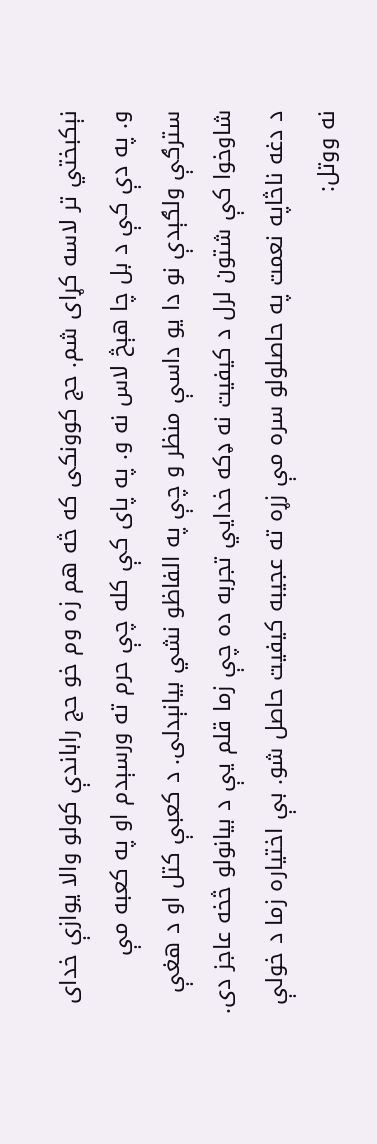نېکبختي تر لاسه کړای شم. حج کوونکی که څه هم زه وم خو حج راباندې کولو والا یوازې خدای و. په دې کې د بل چا هېڅ لاس نه و. په پای کې کله چې حرم ته ورسېدم او په کعبه مې سترګې ولګېدې نو دا یو داسې منظر و چې په الفاظو نشي بیانېدلی. د کعبې کتل او د هغې شاوخوا کې شتون لرل د کیفیت نه ډکه خدايي تجربه ده چې زما قلم یې د بیانولو څخه عاجز دی. د دغه ناڅاپه نعمت په حاصلولو سره مې زړه ته عجیبه کیفیت حاصل شو. بې اختیاره زما د خولې نه ووتل: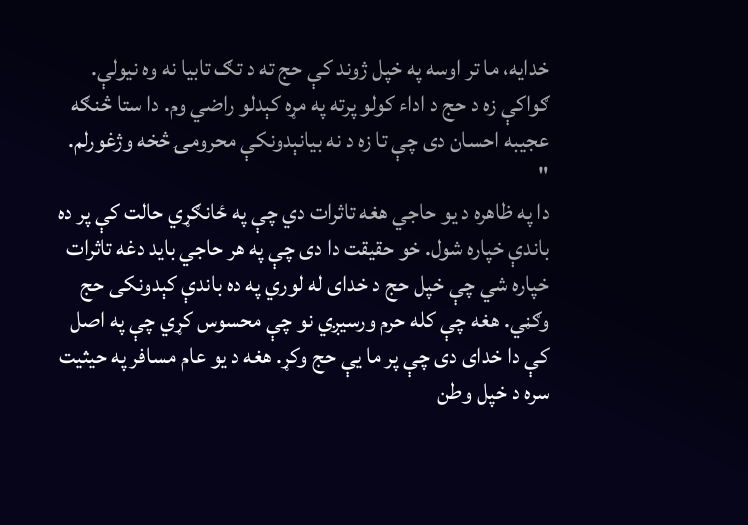خدایه، ما تر اوسه په خپل ژوند کې حج ته د تګ تابیا نه وه نیولې. ګواکې زه د حج د اداء کولو پرته په مړه کېدلو راضي وم. دا ستا څنګه عجیبه احسان دی چې تا زه د نه بیانېدونکې محرومۍ څخه وژغورلم. "
دا په ظاهره د یو حاجي هغه تاثرات دي چې په ځانګړي حالت کې پر ده باندې خپاره شول. خو حقیقت دا دی چې په هر حاجي باید دغه تاثرات خپاره شي چې خپل حج د خدای له لوري په ده باندې کېدونکی حج وګڼي. هغه چې کله حرم ورسیږي نو چې محسوس کړي چې په اصل کې دا خدای دی چې پر ما یې حج وکړ. هغه د یو عام مسافر په حیثیت سره د خپل وطن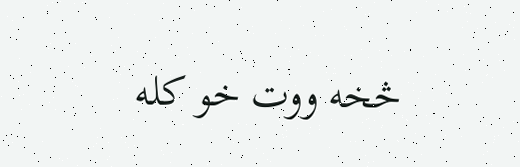څخه ووت خو کله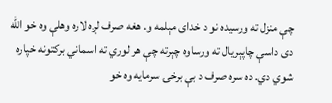چې منزل ته ورسیده نو د خدای مېلمه و. هغه صرف لږه لاره وهلې وه خو الله دی داسې چاپېریال ته ورساوه چېرته چې هر لوري ته اسماني برکتونه خپاره شوي دي. ده سره صرف د بې برخۍ سرمایه وه خو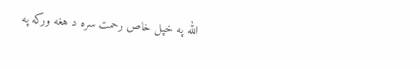الله په خپل خاص رحمت سره د هغه ورکه په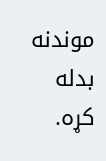موندنه بدله کړه.